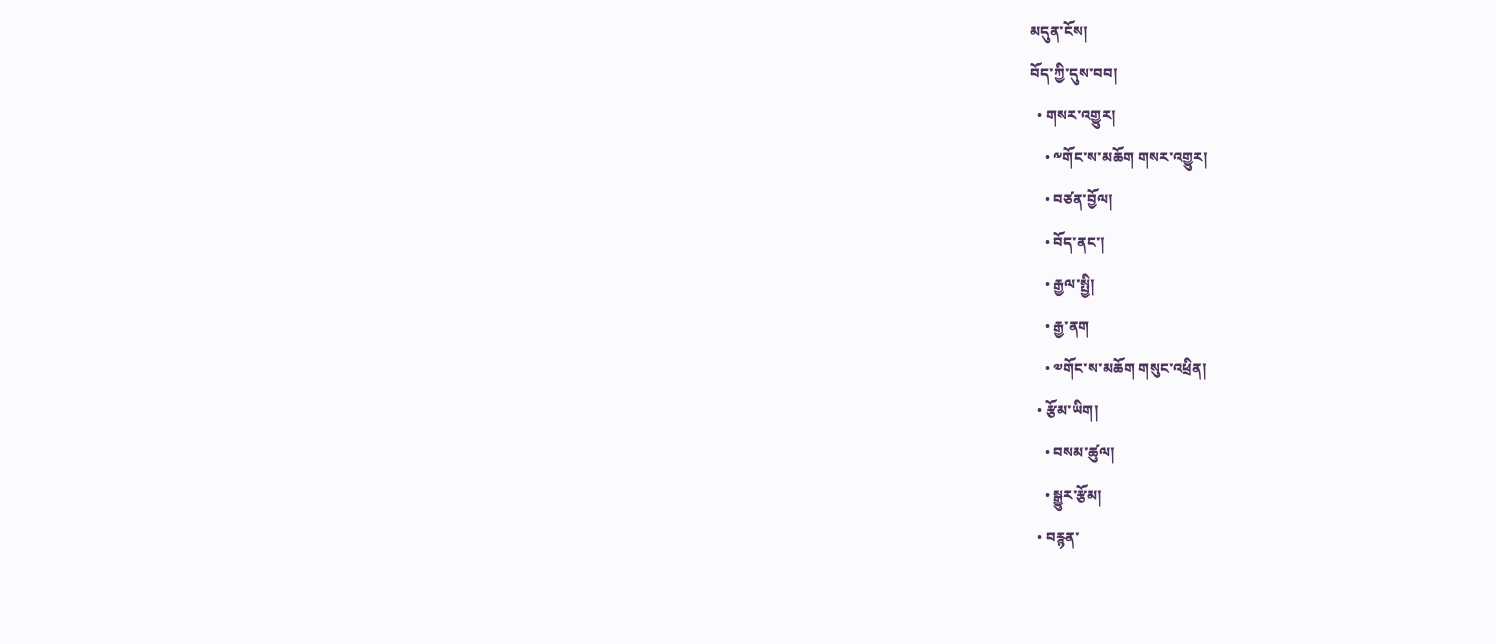མདུན་ངོས།
བོད་ཀྱི་དུས་བབ།
  • གསར་འགྱུར།
    • ༸གོང་ས་མཆོག གསར་འགྱུར།
    • བཙན་བྱོལ།
    • བོད་ནང་།
    • རྒྱལ་སྤྱི།
    • རྒྱ་ནག
    • ༧གོང་ས་མཆོག གསུང་འཕྲིན།
  • རྩོམ་ཡིག།
    • བསམ་ཚུལ།
    • སྒྱུར་རྩོམ།
  • བརྙན་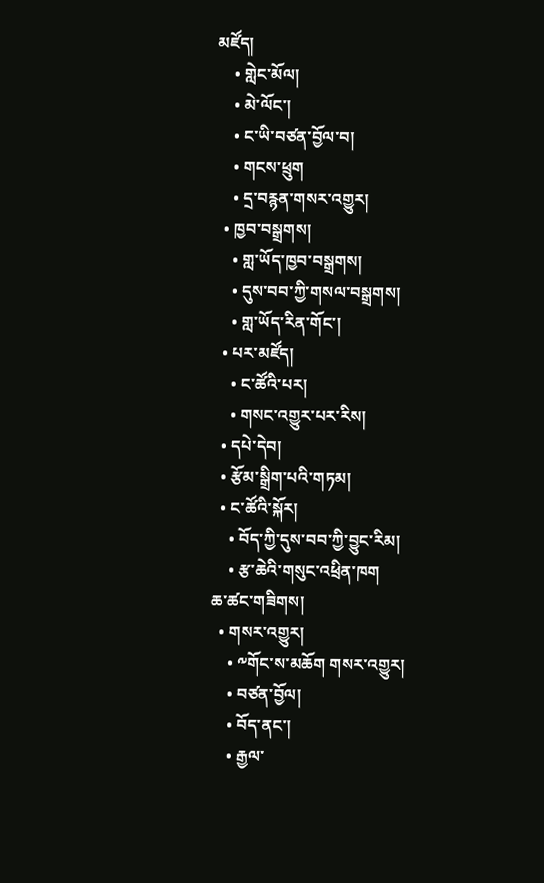མཛོད།
    • གླེང་མོལ།
    • མེ་ལོང་།
    • ང་ཡི་བཙན་བྱོལ་བ།
    • གངས་ཕྲུག
    • དྲ་བརྙན་གསར་འགྱུར།
  • ཁྱབ་བསྒྲགས།
    • གླ་ཡོད་ཁྱབ་བསྒྲགས།
    • དུས་བབ་ཀྱི་གསལ་བསྒྲགས།
    • གླ་ཡོད་རིན་གོང་།
  • པར་མཛོད།
    • ང་ཚོའི་པར།
    • གསང་འགྱུར་པར་རིས།
  • དཔེ་དེབ།
  • རྩོམ་སྒྲིག་པའི་གཏམ།
  • ང་ཚོའི་སྐོར།
    • བོད་ཀྱི་དུས་བབ་ཀྱི་བྱུང་རིམ།
    • རྩ་ཆེའི་གསུང་འཕྲིན་ཁག
ཆ་ཚང་གཟིགས།
  • གསར་འགྱུར།
    • ༸གོང་ས་མཆོག གསར་འགྱུར།
    • བཙན་བྱོལ།
    • བོད་ནང་།
    • རྒྱལ་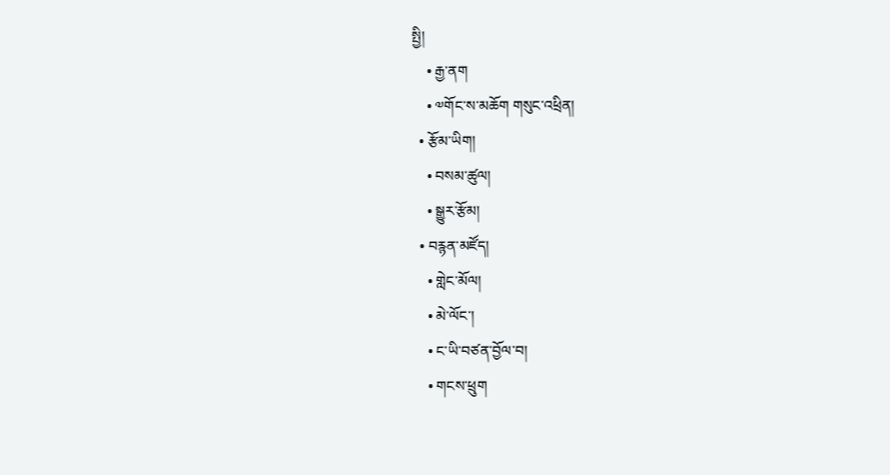སྤྱི།
    • རྒྱ་ནག
    • ༧གོང་ས་མཆོག གསུང་འཕྲིན།
  • རྩོམ་ཡིག།
    • བསམ་ཚུལ།
    • སྒྱུར་རྩོམ།
  • བརྙན་མཛོད།
    • གླེང་མོལ།
    • མེ་ལོང་།
    • ང་ཡི་བཙན་བྱོལ་བ།
    • གངས་ཕྲུག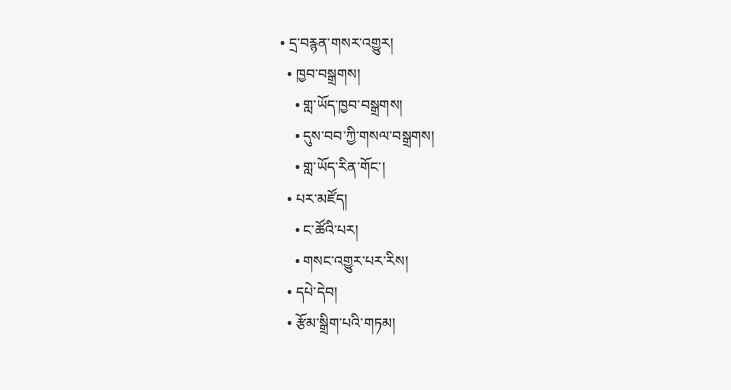• དྲ་བརྙན་གསར་འགྱུར།
  • ཁྱབ་བསྒྲགས།
    • གླ་ཡོད་ཁྱབ་བསྒྲགས།
    • དུས་བབ་ཀྱི་གསལ་བསྒྲགས།
    • གླ་ཡོད་རིན་གོང་།
  • པར་མཛོད།
    • ང་ཚོའི་པར།
    • གསང་འགྱུར་པར་རིས།
  • དཔེ་དེབ།
  • རྩོམ་སྒྲིག་པའི་གཏམ།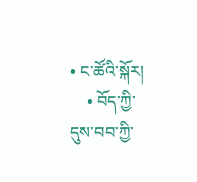• ང་ཚོའི་སྐོར།
    • བོད་ཀྱི་དུས་བབ་ཀྱི་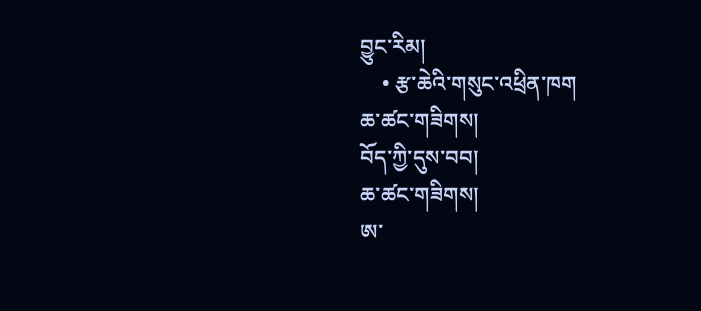བྱུང་རིམ།
    • རྩ་ཆེའི་གསུང་འཕྲིན་ཁག
ཆ་ཚང་གཟིགས།
བོད་ཀྱི་དུས་བབ།
ཆ་ཚང་གཟིགས།
ཨ་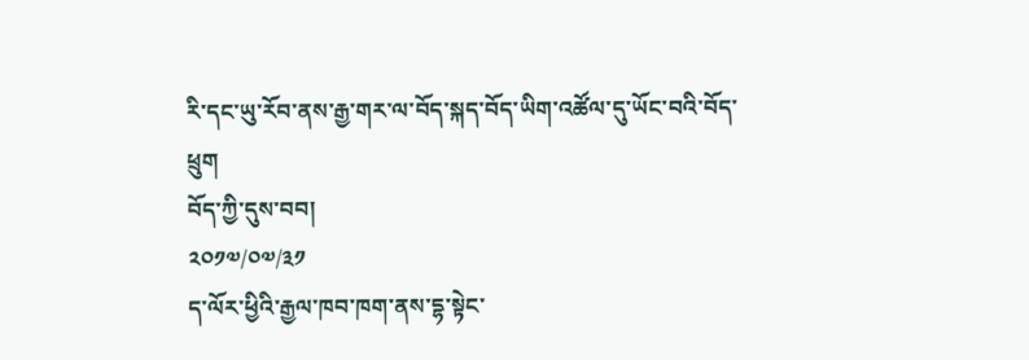རི་དང་ཡུ་རོབ་ནས་རྒྱ་གར་ལ་བོད་སྐད་བོད་ཡིག་འཚོལ་དུ་ཡོང་བའི་བོད་ཕྲུག
བོད་ཀྱི་དུས་བབ།
༢༠༡༧/༠༧/༣༡
ད་ལོར་ཕྱིའི་རྒྱལ་ཁབ་ཁག་ནས་དྷ་སྟེང་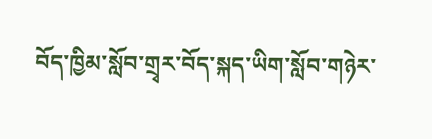བོད་ཁྱིམ་སློབ་གྲྭར་བོད་སྐད་ཡིག་སློབ་གཉེར་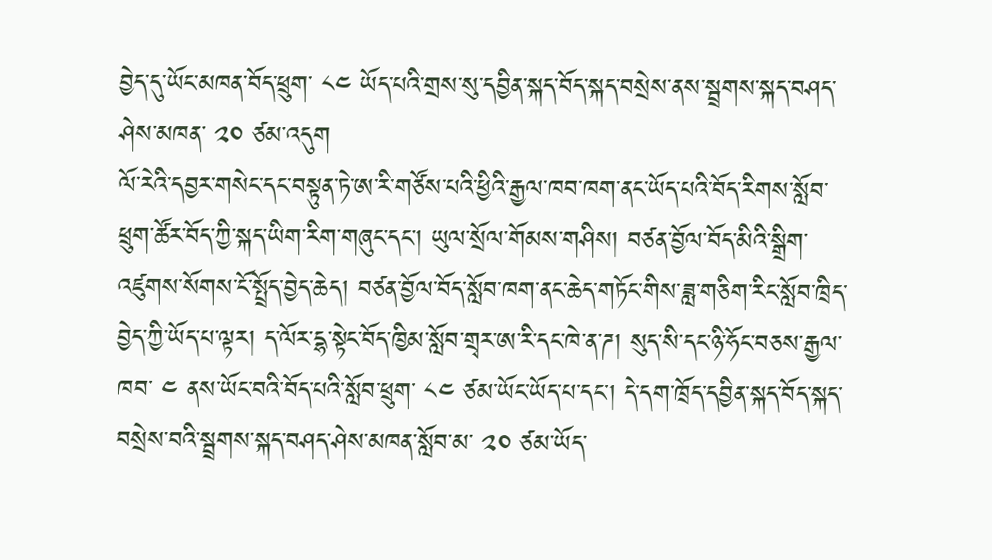བྱེད་དུ་ཡོང་མཁན་བོད་ཕྲུག་ ༨༤ ཡོད་པའི་གྲས་སུ་དབྱིན་སྐད་བོད་སྐད་བསྲེས་ནས་སྦྲགས་སྐད་བཤད་ཤེས་མཁན་ ༢༠ ཙམ་འདུག
ལོ་རེའི་དབྱར་གསེང་དང་བསྟུན་ཏེ་ཨ་རི་གཙོས་པའི་ཕྱིའི་རྒྱལ་ཁབ་ཁག་ནང་ཡོད་པའི་བོད་རིགས་སློབ་ཕྲུག་ཚོར་བོད་ཀྱི་སྐད་ཡིག་རིག་གཞུང་དང་། ཡུལ་སྲོལ་གོམས་གཤིས། བཙན་བྱོལ་བོད་མིའི་སྒྲིག་འཛུགས་སོགས་ངོ་སྤྲོད་བྱེད་ཆེད། བཙན་བྱོལ་བོད་སློབ་ཁག་ནང་ཆེད་གཏོང་གིས་ཟླ་གཅིག་རིང་སློབ་ཁྲིད་བྱེད་ཀྱི་ཡོད་པ་ལྟར། ད་ལོར་དྷ་སྟེང་བོད་ཁྱིམ་སློབ་གྲྭར་ཨ་རི་དང་ཁེ་ན་ཌ། སུད་སི་དང་ཉི་ཧོང་བཅས་རྒྱལ་ཁབ་ ༤ ནས་ཡོང་བའི་བོད་པའི་སློབ་ཕྲུག་ ༨༤ ཙམ་ཡོང་ཡོད་པ་དང་། དེ་དག་ཁྲོད་དབྱིན་སྐད་བོད་སྐད་བསྲེས་བའི་སྦྲགས་སྐད་བཤད་ཤེས་མཁན་སློབ་མ་ ༢༠ ཙམ་ཡོད་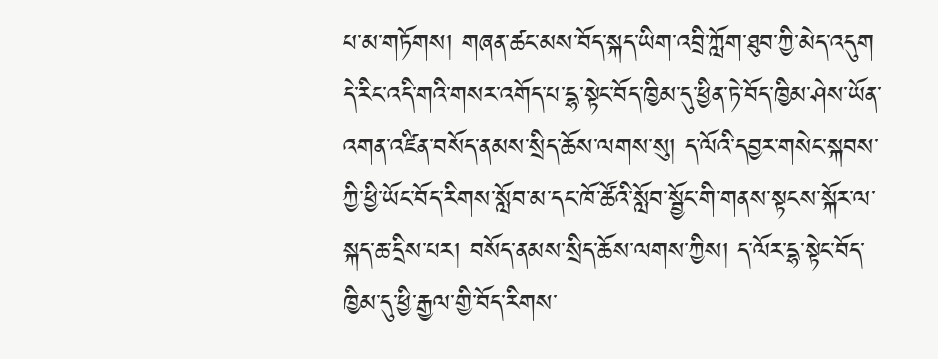པ་མ་གཏོགས། གཞན་ཚང་མས་བོད་སྐད་ཡིག་འབྲི་ཀློག་ཐུབ་ཀྱི་མེད་འདུག
དེ་རིང་འདི་གའི་གསར་འགོད་པ་དྷ་སྟེང་བོད་ཁྱིམ་དུ་ཕྱིན་ཏེ་བོད་ཁྱིམ་ཤེས་ཡོན་འགན་འཛིན་བསོད་ནམས་སྲིད་ཆོས་ལགས་སུ། ད་ལོའི་དབྱར་གསེང་སྐབས་ཀྱི་ཕྱི་ཡོང་བོད་རིགས་སློབ་མ་དང་ཁོ་ཚོའི་སློབ་སྦྱོང་གི་གནས་སྟངས་སྐོར་ལ་སྐད་ཆ་དྲིས་པར། བསོད་ནམས་སྲིད་ཆོས་ལགས་ཀྱིས། ད་ལོར་དྷ་སྟེང་བོད་ཁྱིམ་དུ་ཕྱི་རྒྱལ་གྱི་བོད་རིགས་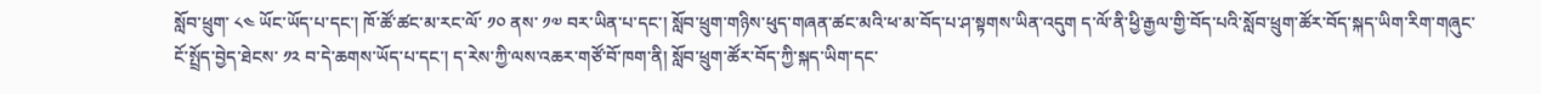སློབ་ཕྲུག་ ༨༤ ཡོང་ཡོད་པ་དང་། ཁོ་ཚོ་ཚང་མ་རང་ལོ་ ༡༠ ནས་ ༡༧ བར་ཡིན་པ་དང་། སློབ་ཕྲུག་གཉིས་ཕུད་གཞན་ཚང་མའི་ཕ་མ་བོད་པ་ཤ་སྟགས་ཡིན་འདུག ད་ལོ་ནི་ཕྱི་རྒྱལ་གྱི་བོད་པའི་སློབ་ཕྲུག་ཚོར་བོད་སྐད་ཡིག་རིག་གཞུང་ངོ་སྤྲོད་བྱེད་ཐེངས་ ༡༢ བ་དེ་ཆགས་ཡོད་པ་དང་། ད་རེས་ཀྱི་ལས་འཆར་གཙོ་བོ་ཁག་ནི། སློབ་ཕྲུག་ཚོར་བོད་ཀྱི་སྐད་ཡིག་དང་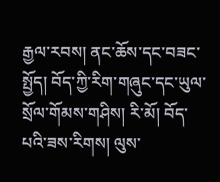རྒྱལ་རབས། ནང་ཆོས་དང་བཟང་སྤྱོད། བོད་ཀྱི་རིག་གཞུང་དང་ཡུལ་སྲོལ་གོམས་གཤིས། རི་མོ། བོད་པའི་ཟས་རིགས། ལུས་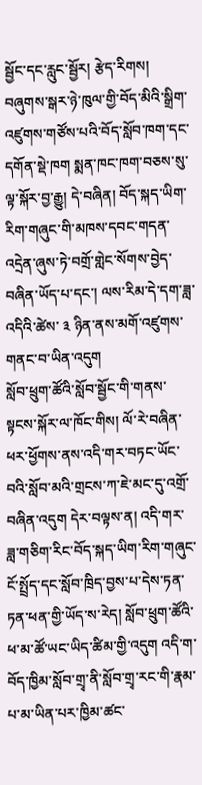སྦྱོང་དང་རླུང་སྦྱོར། རྩེད་རིགས། བཞུགས་སྒར་ཉེ་ཁུལ་གྱི་བོད་མིའི་སྒྲིག་འཛུགས་གཙོས་པའི་བོད་སློབ་ཁག་དང་དགོན་སྡེ་ཁག སྨན་ཁང་ཁག་བཅས་སུ་ལྟ་སྐོར་བྱ་རྒྱུ། དེ་བཞིན། བོད་སྐད་ཡིག་རིག་གཞུང་གི་མཁས་དབང་གདན་འདྲེན་ཞུས་ཏེ་བགྲོ་གླེང་སོགས་བྱེད་བཞིན་ཡོད་པ་དང་། ལས་རིམ་དེ་དག་ཟླ་འདིའི་ཚེས་ ༣ ཉིན་ནས་མགོ་འཛུགས་གནང་བ་ཡིན་འདུག
སློབ་ཕྲུག་ཚོའི་སློབ་སྦྱོང་གི་གནས་སྟངས་སྐོར་ལ་ཁོང་གིས། ལོ་རེ་བཞིན་ཕར་ཕྱོགས་ནས་འདི་གར་བཏང་ཡོང་བའི་སློབ་མའི་གྲངས་ཀ་ཇེ་མང་དུ་འགྲོ་བཞིན་འདུག དེར་བལྟས་ན། འདི་གར་ཟླ་གཅིག་རིང་བོད་སྐད་ཡིག་རིག་གཞུང་ངོ་སྤྲོད་དང་སློབ་ཁྲིད་བྱས་པ་དེས་ཏན་ཏན་ཕན་གྱི་ཡོད་ས་རེད། སློབ་ཕྲུག་ཚོའི་ཕ་མ་ཚོ་ཡང་ཡིད་ཚིམ་གྱི་འདུག འདི་ག་བོད་ཁྱིམ་སློབ་གྲྭ་ནི་སློབ་གྲྭ་རང་གི་རྣམ་པ་མ་ཡིན་པར་ཁྱིམ་ཚང་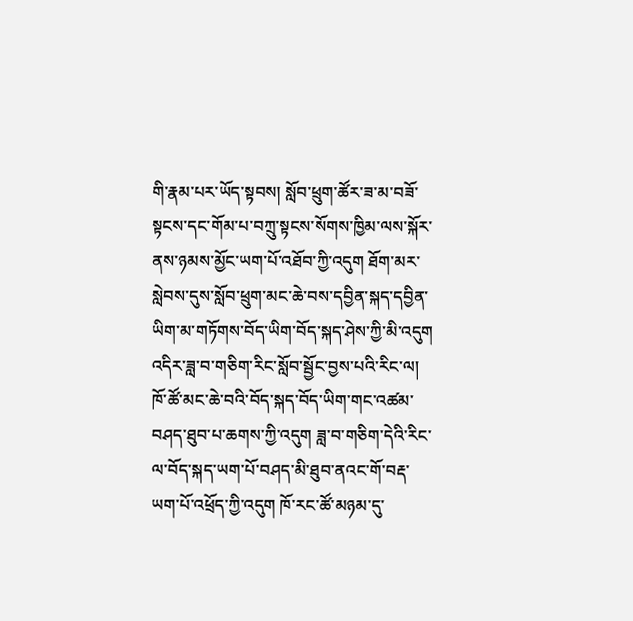གི་རྣམ་པར་ཡོད་སྟབས། སློབ་ཕྲུག་ཚོར་ཟ་མ་བཟོ་སྟངས་དང་གོམ་པ་བཀྲུ་སྟངས་སོགས་ཁྱིམ་ལས་སྐོར་ནས་ཉམས་མྱོང་ཡག་པོ་འཐོབ་ཀྱི་འདུག ཐོག་མར་སླེབས་དུས་སློབ་ཕྲུག་མང་ཆེ་བས་དབྱིན་སྐད་དབྱིན་ཡིག་མ་གཏོགས་བོད་ཡིག་བོད་སྐད་ཤེས་ཀྱི་མི་འདུག འདིར་ཟླ་བ་གཅིག་རིང་སློབ་སྦྱོང་བྱས་པའི་རིང་ལ། ཁོ་ཚོ་མང་ཆེ་བའི་བོད་སྐད་བོད་ཡིག་གང་འཚམ་བཤད་ཐུབ་པ་ཆགས་ཀྱི་འདུག ཟླ་བ་གཅིག་དེའི་རིང་ལ་བོད་སྐད་ཡག་པོ་བཤད་མི་ཐུབ་ནའང་གོ་བརྡ་ཡག་པོ་འཕྲོད་ཀྱི་འདུག ཁོ་རང་ཚོ་མཉམ་དུ་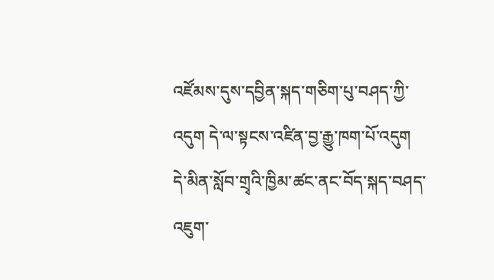འཛོམས་དུས་དབྱིན་སྐད་གཅིག་པུ་བཤད་ཀྱི་འདུག དེ་ལ་སྟངས་འཛིན་བྱ་རྒྱུ་ཁག་པོ་འདུག དེ་མིན་སློབ་གྲྭའི་ཁྱིམ་ཚང་ནང་བོད་སྐད་བཤད་འཇུག་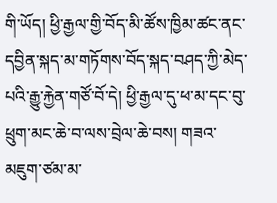གི་ཡོད། ཕྱི་རྒྱལ་གྱི་བོད་མི་ཚོས་ཁྱིམ་ཚང་ནང་དབྱིན་སྐད་མ་གཏོགས་བོད་སྐད་བཤད་ཀྱི་མེད་པའི་རྒྱུ་རྐྱེན་གཙོ་བོ་དེ། ཕྱི་རྒྱལ་དུ་ཕ་མ་དང་བུ་ཕྲུག་མང་ཆེ་བ་ལས་བྲེལ་ཆེ་བས། གཟའ་མཇུག་ཙམ་མ་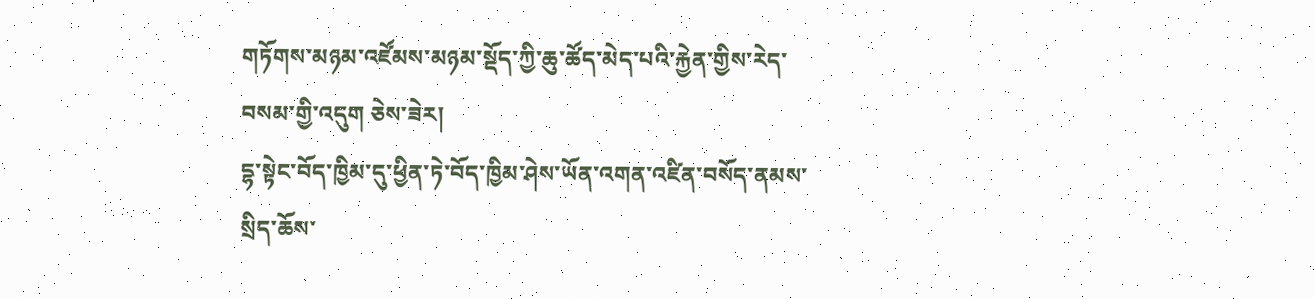གཏོགས་མཉམ་འཛོམས་མཉམ་སྡོད་ཀྱི་ཆུ་ཚོད་མེད་པའི་རྐྱེན་གྱིས་རེད་བསམ་གྱི་འདུག ཅེས་ཟེར།
དྷ་སྟེང་བོད་ཁྱིམ་དུ་ཕྱིན་ཏེ་བོད་ཁྱིམ་ཤེས་ཡོན་འགན་འཛིན་བསོད་ནམས་སྲིད་ཆོས་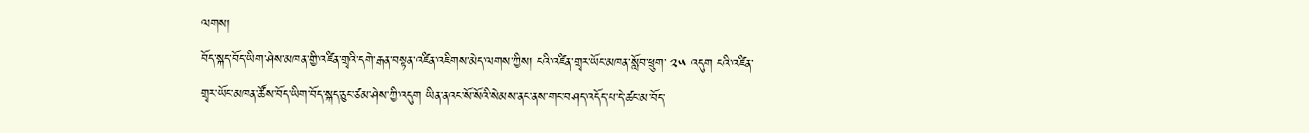ལགས།
བོད་སྐད་བོད་ཡིག་ཤེས་མཁན་གྱི་འཛིན་གྲྭའི་དགེ་རྒན་བསྟན་འཛིན་འཇིགས་མེད་ལགས་ཀྱིས། ངའི་འཛིན་གྲྭར་ཡོང་མཁན་སློབ་ཕྲུག་ ༢༥ འདུག ངའི་འཛིན་གྲྭར་ཡོང་མཁན་ཚོས་བོད་ཡིག་བོད་སྐད་ཅུང་ཙམ་ཤེས་ཀྱི་འདུག ཡིན་ནའང་སོ་སོའི་སེམས་ནང་ནས་གང་བཤད་འདོད་པ་དེ་ཚང་མ་བོད་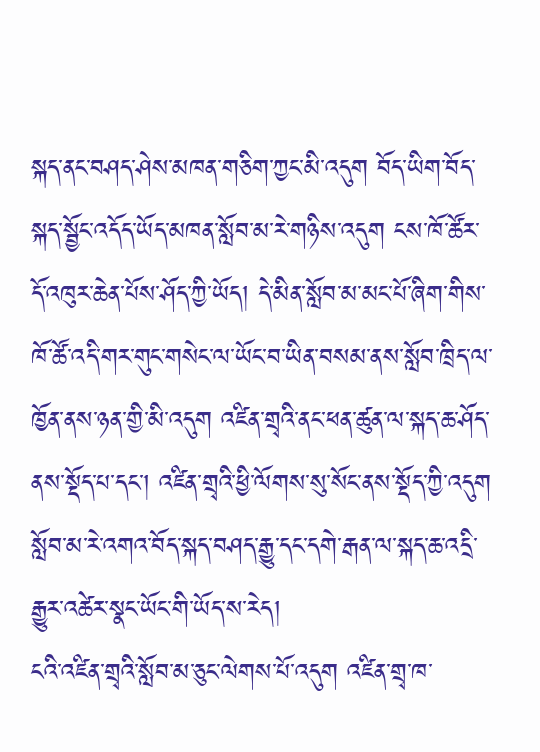སྐད་ནང་བཤད་ཤེས་མཁན་གཅིག་ཀྱང་མི་འདུག བོད་ཡིག་བོད་སྐད་སྦྱོང་འདོད་ཡོད་མཁན་སློབ་མ་རེ་གཉིས་འདུག ངས་ཁོ་ཚོར་དོ་འཁུར་ཆེན་པོས་ཤོད་ཀྱི་ཡོད། དེ་མིན་སློབ་མ་མང་པོ་ཞིག་གིས་ཁོ་ཚོ་འདི་གར་གུང་གསེང་ལ་ཡོང་བ་ཡིན་བསམ་ནས་སློབ་ཁྲིད་ལ་ཁྱོན་ནས་ཉན་གྱི་མི་འདུག འཛིན་གྲྭའི་ནང་ཕན་ཚུན་ལ་སྐད་ཆ་ཤོད་ནས་སྡོད་པ་དང་། འཛིན་གྲྭའི་ཕྱི་ལོགས་སུ་སོང་ནས་སྡོད་ཀྱི་འདུག སློབ་མ་རེ་འགའ་བོད་སྐད་བཤད་རྒྱུ་དང་དགེ་རྒན་ལ་སྐད་ཆ་འདྲི་རྒྱུར་འཚེར་སྣང་ཡོང་གི་ཡོད་ས་རེད།
ངའི་འཛིན་གྲྭའི་སློབ་མ་ཅུང་ལེགས་པོ་འདུག འཛིན་གྲྭ་ཁ་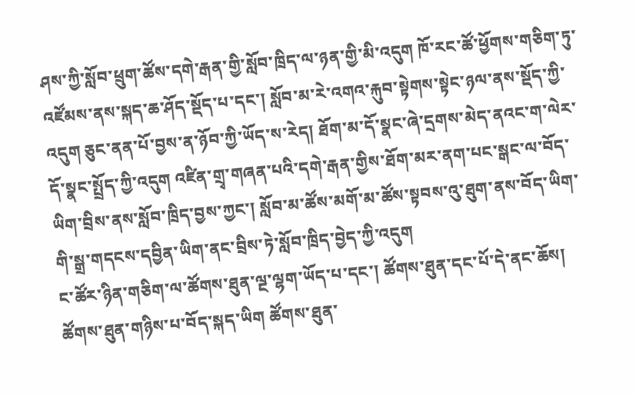ཤས་ཀྱི་སློབ་ཕྲུག་ཚོས་དགེ་རྒན་གྱི་སློབ་ཁྲིད་ལ་ཉན་གྱི་མི་འདུག ཁོ་རང་ཚོ་ཕྱོགས་གཅིག་ཏུ་འཛོམས་ནས་སྐད་ཆ་ཤོད་སྡོད་པ་དང་། སློབ་མ་རེ་འགའ་རྐུབ་སྟེགས་སྟེང་ཉལ་ནས་སྡོད་ཀྱི་འདུག ཅུང་ནན་པོ་བྱས་ན་ཉོབ་ཀྱི་ཡོད་ས་རེད། ཐོག་མ་དོ་སྣང་ཞེ་དྲགས་མེད་ནའང་ག་ལེར་དོ་སྣང་སྤྲོད་ཀྱི་འདུག འཛིན་གྲྭ་གཞན་པའི་དགེ་རྒན་གྱིས་ཐོག་མར་ནག་པང་སྒང་ལ་བོད་ཡིག་བྲིས་ནས་སློབ་ཁྲིད་བྱས་ཀྱང་། སློབ་མ་ཚོས་མགོ་མ་ཚོས་སྟབས་འུ་ཐུག་ནས་བོད་ཡིག་གི་སྒྲ་གདངས་དབྱིན་ཡིག་ནང་བྲིས་ཏེ་སློབ་ཁྲིད་བྱེད་ཀྱི་འདུག
ང་ཚོར་ཉིན་གཅིག་ལ་ཚོགས་ཐུན་ལྔ་ལྷག་ཡོད་པ་དང་། ཚོགས་ཐུན་དང་པོ་དེ་ནང་ཆོས། ཚོགས་ཐུན་གཉིས་པ་བོད་སྐད་ཡིག ཚོགས་ཐུན་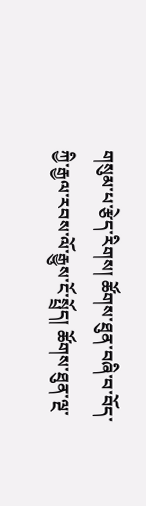གསུམ་པ་རྩེད་རིགས། ཚོགས་ཐུན་བཞི་བ་བོད་ཀྱི་རྒྱལ་རབས་ལོ་རྒྱུས་ངོ་སྤྲོད། ཚོགས་ཐུན་ལྔ་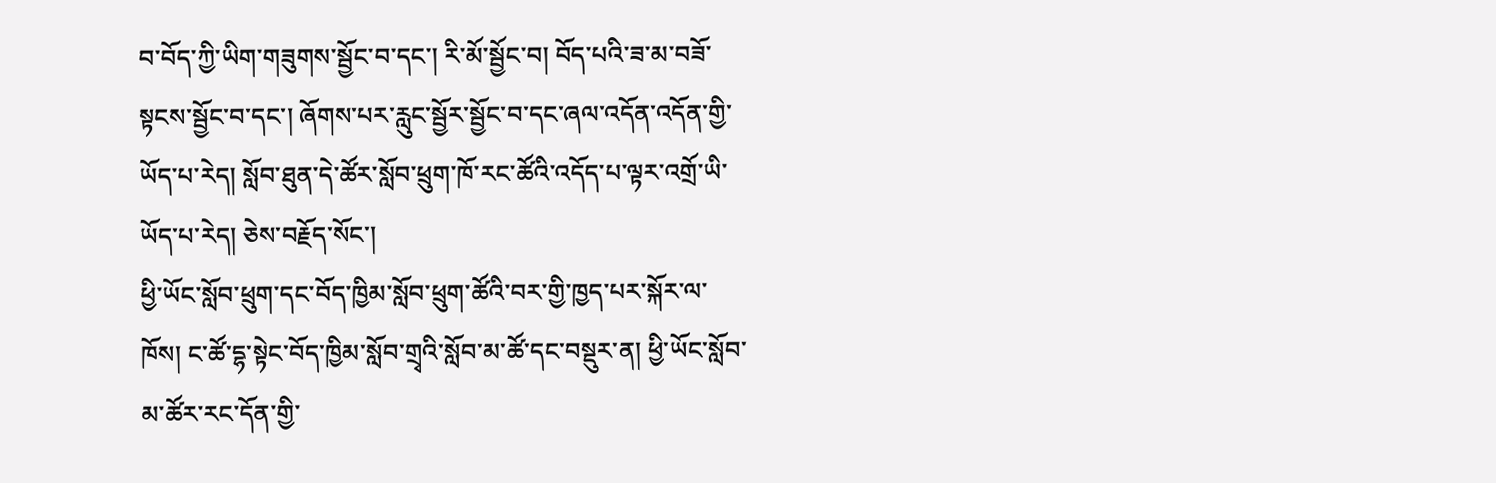བ་བོད་ཀྱི་ཡིག་གཟུགས་སྦྱོང་བ་དང་། རི་མོ་སྦྱོང་བ། བོད་པའི་ཟ་མ་བཟོ་སྟངས་སྦྱོང་བ་དང་། ཞོགས་པར་རླུང་སྦྱོར་སྦྱོང་བ་དང་ཞལ་འདོན་འདོན་གྱི་ཡོད་པ་རེད། སློབ་ཐུན་དེ་ཚོར་སློབ་ཕྲུག་ཁོ་རང་ཚོའི་འདོད་པ་ལྟར་འགྲོ་ཡི་ཡོད་པ་རེད། ཅེས་བརྗོད་སོང་།
ཕྱི་ཡོང་སློབ་ཕྲུག་དང་བོད་ཁྱིམ་སློབ་ཕྲུག་ཚོའི་བར་གྱི་ཁྱད་པར་སྐོར་ལ་ཁོས། ང་ཚོ་དྷ་སྟེང་བོད་ཁྱིམ་སློབ་གྲྭའི་སློབ་མ་ཚོ་དང་བསྡུར་ན། ཕྱི་ཡོང་སློབ་མ་ཚོར་རང་དོན་གྱི་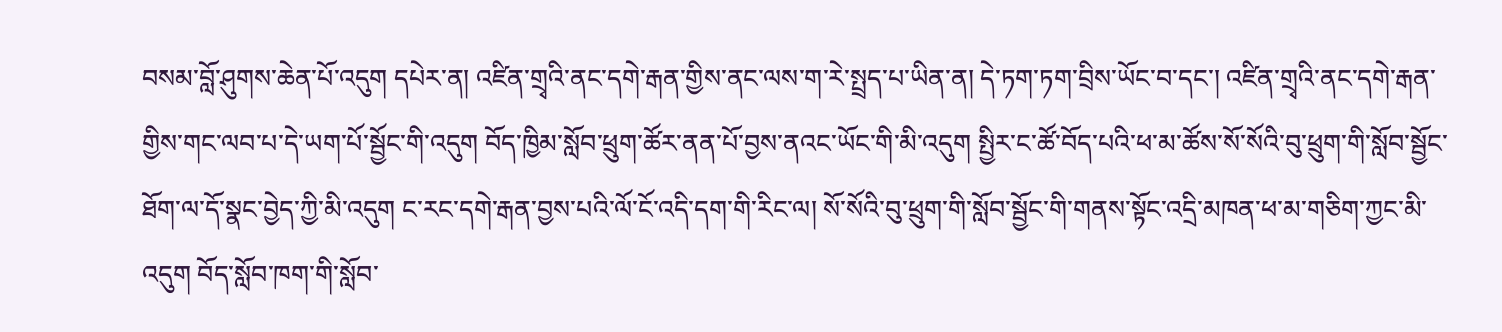བསམ་བློ་ཤུགས་ཆེན་པོ་འདུག དཔེར་ན། འཛིན་གྲྭའི་ནང་དགེ་རྒན་གྱིས་ནང་ལས་ག་རེ་སྤྲད་པ་ཡིན་ན། དེ་ཏག་ཏག་བྲིས་ཡོང་བ་དང་། འཛིན་གྲྭའི་ནང་དགེ་རྒན་གྱིས་གང་ལབ་པ་དེ་ཡག་པོ་སྦྱོང་གི་འདུག བོད་ཁྱིམ་སློབ་ཕྲུག་ཚོར་ནན་པོ་བྱས་ནའང་ཡོང་གི་མི་འདུག སྤྱིར་ང་ཚོ་བོད་པའི་ཕ་མ་ཚོས་སོ་སོའི་བུ་ཕྲུག་གི་སློབ་སྦྱོང་ཐོག་ལ་དོ་སྣང་བྱེད་ཀྱི་མི་འདུག ང་རང་དགེ་རྒན་བྱས་པའི་ལོ་ངོ་འདི་དག་གི་རིང་ལ། སོ་སོའི་བུ་ཕྲུག་གི་སློབ་སྦྱོང་གི་གནས་སྟོང་འདྲི་མཁན་ཕ་མ་གཅིག་ཀྱང་མི་འདུག བོད་སློབ་ཁག་གི་སློབ་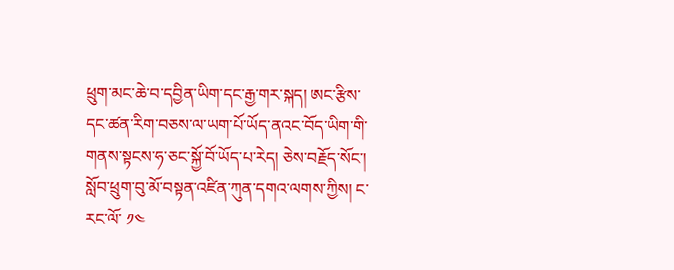ཕྲུག་མང་ཆེ་བ་དབྱིན་ཡིག་དང་རྒྱ་གར་སྐད། ཨང་རྩིས་དང་ཚན་རིག་བཅས་ལ་ཡག་པོ་ཡོད་ནའང་བོད་ཡིག་གི་གནས་སྟངས་ཧ་ཅང་སྐྱོ་བོ་ཡོད་པ་རེད། ཅེས་བརྗོད་སོང་།
སློབ་ཕྲུག་བུ་མོ་བསྟན་འཛིན་ཀུན་དགའ་ལགས་ཀྱིས། ང་རང་ལོ་ ༡༤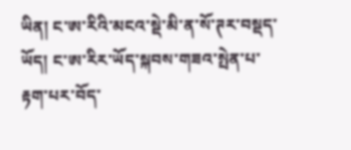ཡིན། ང་ཨ་རིའི་མངའ་སྡེ་མི་ན་སོ་ཊར་བསྡད་ཡོད། ང་ཨ་རིར་ཡོད་སྐབས་གཟའ་སྤེན་པ་རྟག་པར་བོད་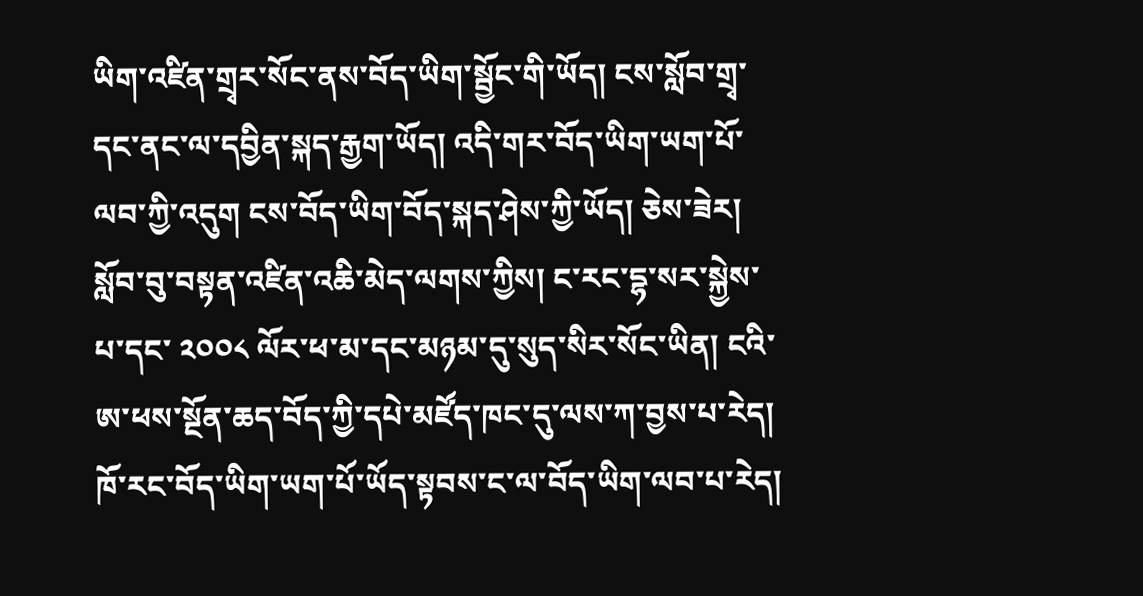ཡིག་འཛིན་གྲྭར་སོང་ནས་བོད་ཡིག་སྦྱོང་གི་ཡོད། ངས་སློབ་གྲྭ་དང་ནང་ལ་དབྱིན་སྐད་རྒྱག་ཡོད། འདི་གར་བོད་ཡིག་ཡག་པོ་ལབ་ཀྱི་འདུག ངས་བོད་ཡིག་བོད་སྐད་ཤེས་ཀྱི་ཡོད། ཅེས་ཟེར།
སློབ་བུ་བསྟན་འཛིན་འཆི་མེད་ལགས་ཀྱིས། ང་རང་དྷ་སར་སྐྱེས་པ་དང་ ༢༠༠༨ ལོར་ཕ་མ་དང་མཉམ་དུ་སུད་སིར་སོང་ཡིན། ངའི་ཨ་ཕས་སྔོན་ཆད་བོད་ཀྱི་དཔེ་མཛོད་ཁང་དུ་ལས་ཀ་བྱས་པ་རེད། ཁོ་རང་བོད་ཡིག་ཡག་པོ་ཡོད་སྟབས་ང་ལ་བོད་ཡིག་ལབ་པ་རེད།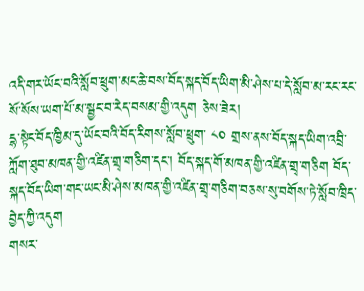འདི་གར་ཡོང་བའི་སློབ་ཕྲུག་མང་ཆེ་བས་བོད་སྐད་བོད་ཡིག་མི་ཤེས་པ་དེ་སློབ་མ་རང་རང་སོ་སོས་ཡག་པོ་མ་སྦྱང་བ་རེད་བསམ་གྱི་འདུག ཅེས་ཟེར།
དྷ་སྟེང་བོད་ཁྱིམ་དུ་ཡོང་བའི་བོད་རིགས་སློབ་ཕྲུག་ ༨༠ གྲས་ནས་བོད་སྐད་ཡིག་འབྲི་ཀློག་ཐུབ་མཁན་གྱི་འཛིན་གྲྭ་གཅིག་དང་། བོད་སྐད་གོ་མཁན་གྱི་འཛིན་གྲྭ་གཅིག བོད་སྐད་བོད་ཡིག་གང་ཡང་མི་ཤེས་མཁན་གྱི་འཛིན་གྲྭ་གཅིག་བཅས་སུ་བགོས་ཏེ་སློབ་ཁྲིད་བྱེད་ཀྱི་འདུག
གསར་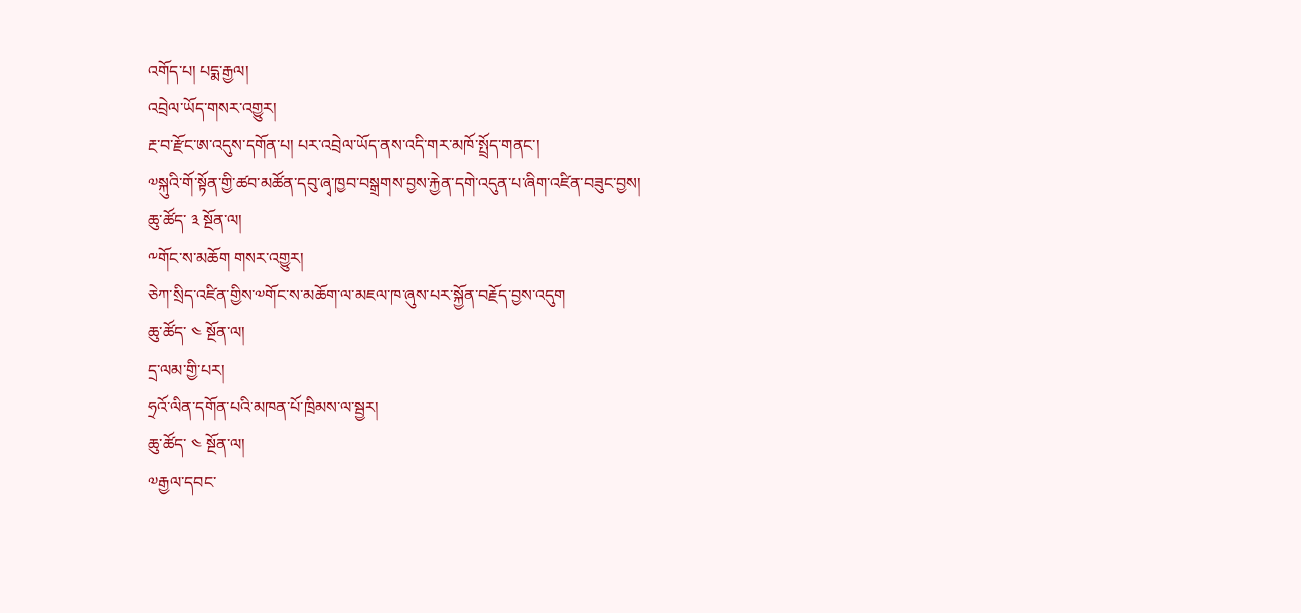འགོད་པ། པདྨ་རྒྱལ།
འབྲེལ་ཡོད་གསར་འགྱུར།
རྔ་བ་རྫོང་ཨ་འདུས་དགོན་པ། པར་འབྲེལ་ཡོད་ནས་འདི་གར་མཁོ་སྤྲོད་གནང་།
༧སྐུའི་གོ་སྟོན་གྱི་ཚབ་མཚོན་དབུ་ཞྭ་ཁྱབ་བསྒྲགས་བྱས་རྐྱེན་དགེ་འདུན་པ་ཞིག་འཛིན་བཟུང་བྱས།
ཆུ་ཚོད་ ༣ སྔོན་ལ།
༸གོང་ས་མཆོག གསར་འགྱུར།
ཅེཀ་སྲིད་འཛིན་གྱིས་༧གོང་ས་མཆོག་ལ་མཇལ་ཁ་ཞུས་པར་སྐྱོན་བརྗོད་བྱས་འདུག
ཆུ་ཚོད་ ༤ སྔོན་ལ།
དྲ་ལམ་གྱི་པར།
ཧྲའོ་ལིན་དགོན་པའི་མཁན་པོ་ཁྲིམས་ལ་སྦྱར།
ཆུ་ཚོད་ ༤ སྔོན་ལ།
༧རྒྱལ་དབང་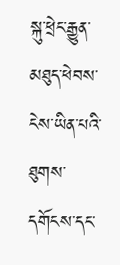སྐུ་ཕྲེང་རྒྱུན་མཐུད་ཕེབས་ངེས་ཡིན་པའི་ཐུགས་དགོངས་དང་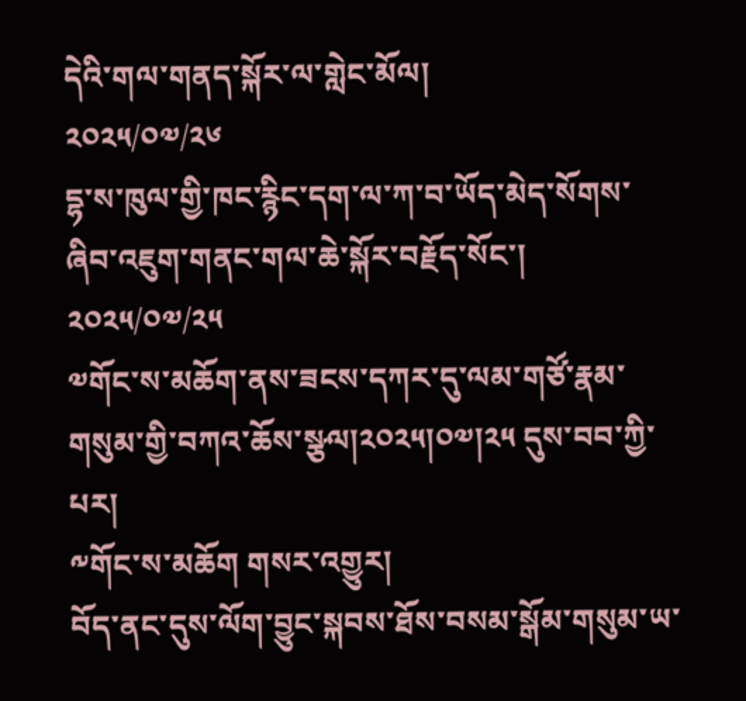དེའི་གལ་གནད་སྐོར་ལ་གླེང་མོལ།
༢༠༢༥/༠༧/༢༦
དྷ་ས་ཁུལ་གྱི་ཁང་རྙིང་དག་ལ་ཀ་བ་ཡོད་མེད་སོགས་ཞིབ་འཇུག་གནང་གལ་ཆེ་སྐོར་བརྗོད་སོང་།
༢༠༢༥/༠༧/༢༥
༧གོང་ས་མཆོག་ནས་ཟངས་དཀར་དུ་ལམ་གཙོ་རྣམ་གསུམ་གྱི་བཀའ་ཆོས་སྩལ།༢༠༢༥།༠༧།༢༥ དུས་བབ་ཀྱི་པར།
༸གོང་ས་མཆོག གསར་འགྱུར།
བོད་ནང་དུས་ལོག་བྱུང་སྐབས་ཐོས་བསམ་སྒོམ་གསུམ་ཡ་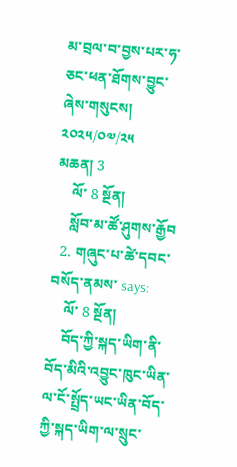མ་བྲལ་བ་བྱས་པར་ཧ་ཅང་ཕན་ཐོགས་བྱུང་ཞེས་གསུངས།
༢༠༢༥/༠༧/༢༥
མཆན། 3
    ལོ་ 8 སྔོན།
    སློབ་མ་ཚོ་ཤུགས་རྒྱོབ
  2. གཞུང་པ་ཚེ་དབང་བསོད་ནམས་ says:
    ལོ་ 8 སྔོན།
    བོད་ཀྱི་སྐད་ཡིག་ནི་བོད་མིའི་འབྱུང་ཁུང་ཡིན་ལ་ངོ་སྤྲོད་ཡང་ཡིན་བོད་ཀྱི་སྐད་ཡིག་ལ་སྲུང་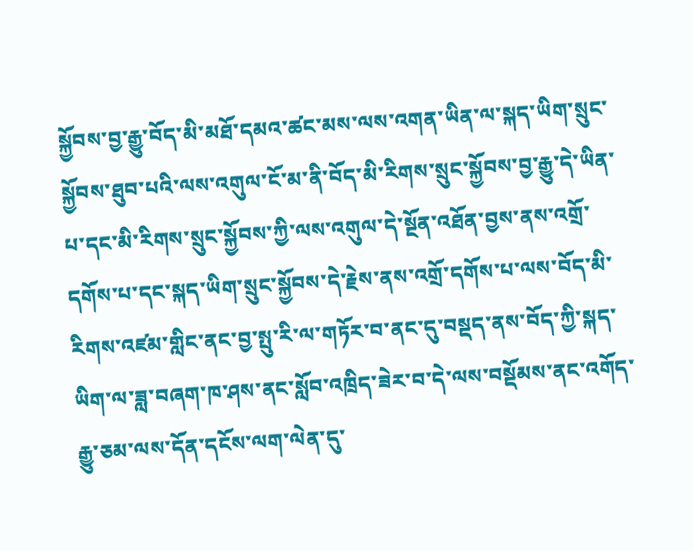སྐྱོབས་བྱ་རྒྱུ་བོད་མི་མཐོ་དམའ་ཚང་མས་ལས་འགན་ཡིན་ལ་སྐད་ཡིག་སྲུང་སྐྱོབས་ཐུབ་པའི་ལས་འགུལ་ངོ་མ་ནི་བོད་མི་རིགས་སྲུང་སྐྱོབས་བྱ་རྒྱུ་དེ་ཡིན་པ་དང་མི་རིགས་སྲུང་སྐྱོབས་ཀྱི་ལས་འགུལ་དེ་སྔོན་འཐོན་བྱས་ནས་འགྲོ་དགོས་པ་དང་སྐད་ཡིག་སྲུང་སྐྱོབས་དེ་རྗེས་ནས་འགྲོ་དགོས་པ་ལས་བོད་མི་རིགས་འཛམ་གླིང་ནང་བྱ་སྤུ་རི་ལ་གཏོར་བ་ནང་དུ་བསྡད་ནས་བོད་ཀྱི་སྐད་ཡིག་ལ་ཟླ་བཞག་ཁ་ཤས་ནང་སློབ་འཁྲིད་ཟེར་བ་དེ་ལས་བསྡོམས་ནང་འགོད་རྒྱུ་ཅམ་ལས་དོན་དངོས་ལག་ལེན་དུ་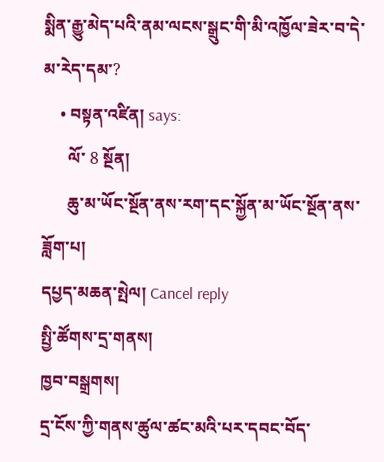སྨིན་རྒྱུ་མེད་པའི་ནམ་ལངས་སྒྲུང་གི་མི་འཁྱོལ་ཟེར་བ་དེ་མ་རེད་དམ་?
    • བསྟན་འཛིན། says:
      ལོ་ 8 སྔོན།
      ཆུ་མ་ཡོང་སྔོན་ནས་རག་དང་སྐྱོན་མ་ཡོང་སྔོན་ནས་ཟློག་པ།
དཔྱད་མཆན་སྤེལ། Cancel reply
སྤྱི་ཚོགས་དྲ་གནས།
ཁྱབ་བསྒྲགས།
དྲ་ངོས་ཀྱི་གནས་ཚུལ་ཚང་མའི་པར་དབང་བོད་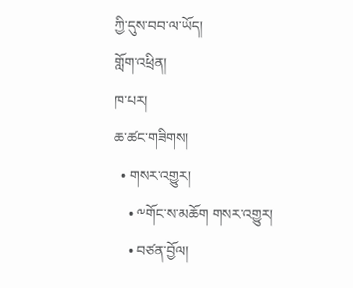ཀྱི་དུས་བབ་ལ་ཡོད།
གློག་འཕྲིན།
ཁ་པར།
ཆ་ཚང་གཟིགས།
  • གསར་འགྱུར།
    • ༸གོང་ས་མཆོག གསར་འགྱུར།
    • བཙན་བྱོལ།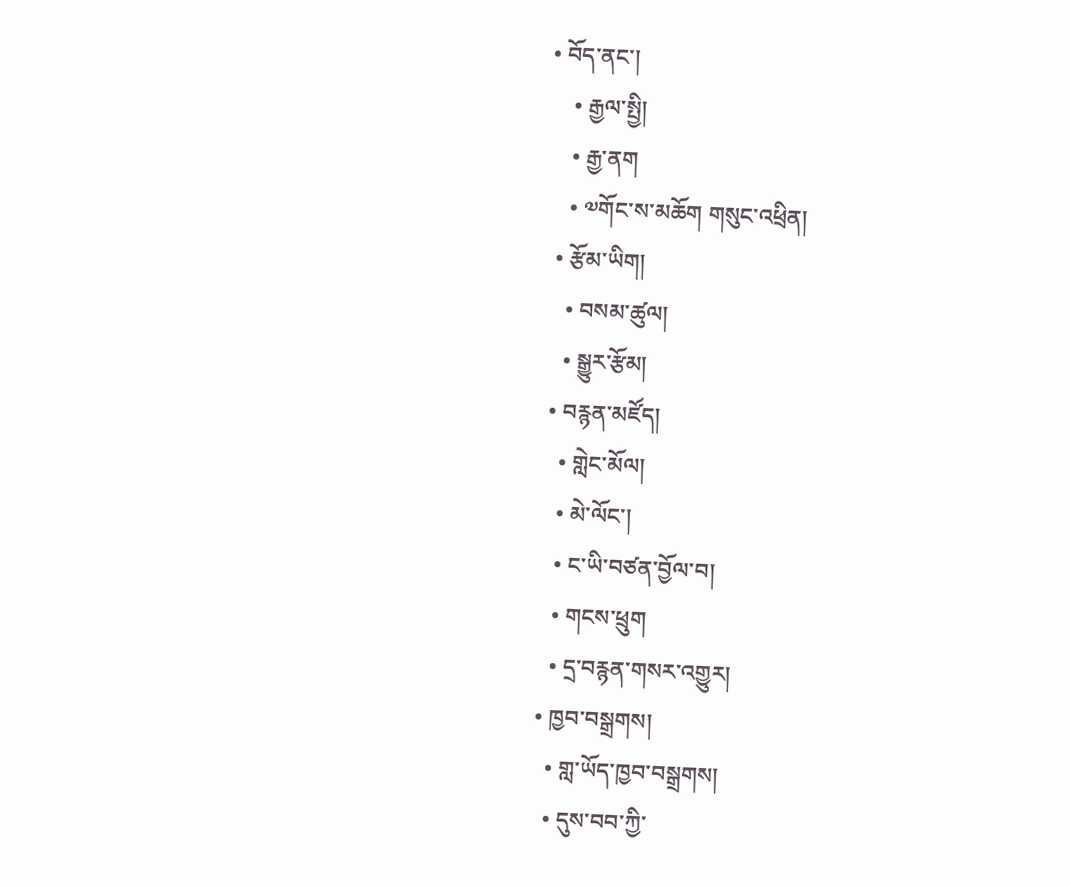• བོད་ནང་།
    • རྒྱལ་སྤྱི།
    • རྒྱ་ནག
    • ༧གོང་ས་མཆོག གསུང་འཕྲིན།
  • རྩོམ་ཡིག།
    • བསམ་ཚུལ།
    • སྒྱུར་རྩོམ།
  • བརྙན་མཛོད།
    • གླེང་མོལ།
    • མེ་ལོང་།
    • ང་ཡི་བཙན་བྱོལ་བ།
    • གངས་ཕྲུག
    • དྲ་བརྙན་གསར་འགྱུར།
  • ཁྱབ་བསྒྲགས།
    • གླ་ཡོད་ཁྱབ་བསྒྲགས།
    • དུས་བབ་ཀྱི་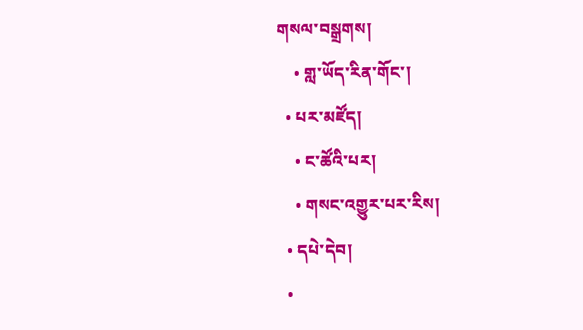གསལ་བསྒྲགས།
    • གླ་ཡོད་རིན་གོང་།
  • པར་མཛོད།
    • ང་ཚོའི་པར།
    • གསང་འགྱུར་པར་རིས།
  • དཔེ་དེབ།
  •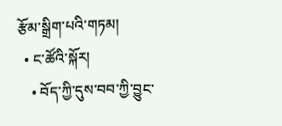རྩོམ་སྒྲིག་པའི་གཏམ།
  • ང་ཚོའི་སྐོར།
    • བོད་ཀྱི་དུས་བབ་ཀྱི་བྱུང་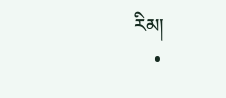རིམ།
    •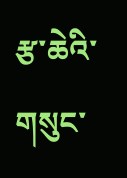རྩ་ཆེའི་གསུང་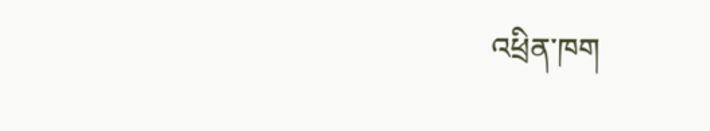འཕྲིན་ཁག